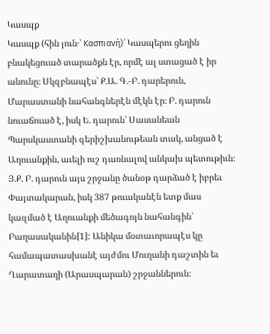Կասպք
Կասպք (հին յուն․՝ Κασπιανή)՛ Կասպերու ցեղին բնակեցուած տարածքն էր, որմէ ալ ստացած է իր անունը։ Սկզբնապէս՝ Ք.Ա. Գ.-Բ. դարերուն, Մարաստանի նահանգներէն մէկն էր։ Բ. դարուն նուաճուած է, իսկ Ե. դարուն՝ Սասանեան Պարսկաստանի գերիշխանութեան տակ, անցած է Աղուանքին, աւելի ուշ դառնալով անկախ պետութիւն։ Յ.Ք. Բ. դարուն այս շրջանը ծանօթ դարձած է իբրեւ Փայտակարան, իսկ 387 թուականէն ետք մաս կազմած է Աղուանքի մեծագոյն նահանգին՝ Բաղասականին[1]: Անիկա մօտաւորապէս կը համապատասխանէ այժմու Մուղանի դաշտին եւ Ղարատաղի (Արասպարան) շրջաններուն։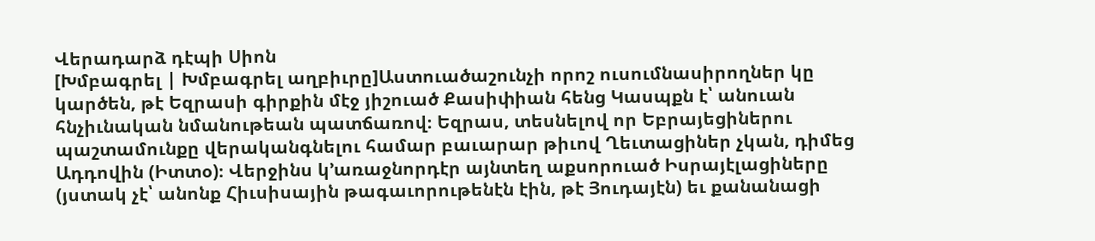Վերադարձ դէպի Սիոն
[Խմբագրել | Խմբագրել աղբիւրը]Աստուածաշունչի որոշ ուսումնասիրողներ կը կարծեն, թէ Եզրասի գիրքին մէջ յիշուած Քասիփիան հենց Կասպքն է՝ անուան հնչիւնական նմանութեան պատճառով։ Եզրաս, տեսնելով որ Եբրայեցիներու պաշտամունքը վերականգնելու համար բաւարար թիւով Ղեւտացիներ չկան, դիմեց Ադդովին (Իտտօ)։ Վերջինս կ՚առաջնորդէր այնտեղ աքսորուած Իսրայէլացիները (յստակ չէ՝ անոնք Հիւսիսային թագաւորութենէն էին, թէ Յուդայէն) եւ քանանացի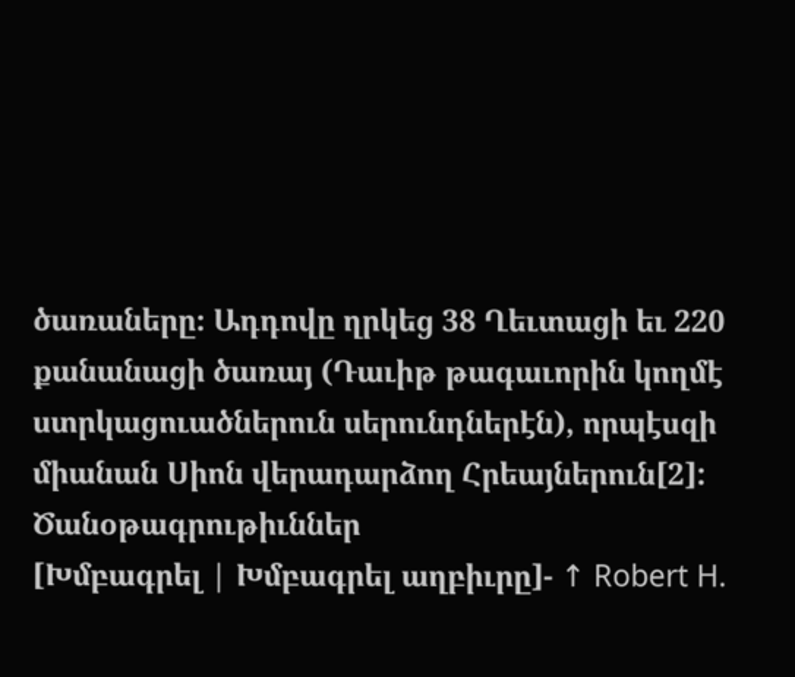ծառաները։ Ադդովը ղրկեց 38 Ղեւտացի եւ 220 քանանացի ծառայ (Դաւիթ թագաւորին կողմէ ստրկացուածներուն սերունդներէն), որպէսզի միանան Սիոն վերադարձող Հրեայներուն[2]:
Ծանօթագրութիւններ
[Խմբագրել | Խմբագրել աղբիւրը]- ↑ Robert H.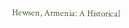Hewsen, Armenia: A Historical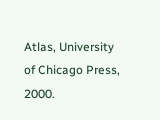Atlas, University of Chicago Press, 2000.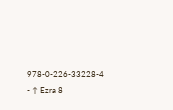978-0-226-33228-4
- ↑ Ezra 8